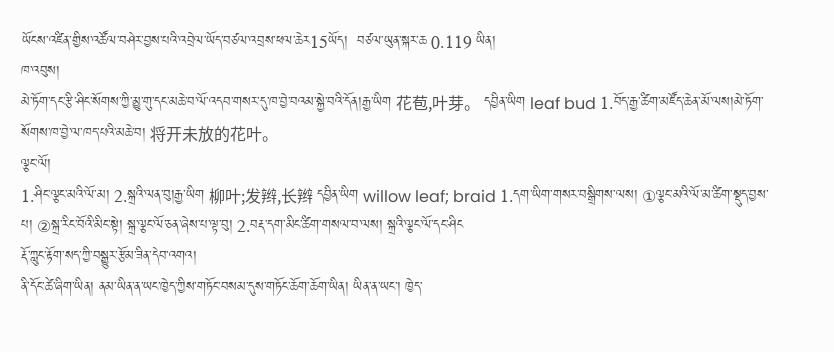ཡོངས་འཛིན་གྱིས་འཚོལ་བཤེར་བྱས་པའི་འབྲེལ་ཡོད་བཙལ་འབྲས་ཕལ་ཆེར15ཡོད།  བཙལ་ཡུན་སྐར་ཆ 0.119 ཡིན།
ཁ་འབུས།
མེ་ཏོག་དང་རྩི་ཤིང་སོགས་ཀྱི་མྱུ་གུ་དང་མཆེ་བ་ལོ་འདབ་གསར་དུ་ཁ་བྱེ་བའམ་སྐྱེ་བའི་དོན།རྒྱ་ཡིག 花苞,叶芽。 དབྱིན་ཡིག leaf bud 1.བོད་རྒྱ་ཚིག་མཛོད་ཆེན་མོ་ལས།མེ་ཏོག་སོགས་ཁ་བྱེ་ལ་ཁད་པའི་མཆེ་བ། 将开未放的花叶。
ལྕང་ལོ།
1.ཤིང་ལྕང་མའི་ལོ་མ། 2.སྐྲའི་ལན་བུ།རྒྱ་ཡིག 柳叶;发辫,长辫 དབྱིན་ཡིག willow leaf; braid 1.དག་ཡིག་གསར་བསྒྲིགས་ལས། ①ལྕང་མའི་ལོ་མ་ཚིག་སྡུད་བྱས་པ། ②སྐྲ་རིང་བོའི་མིང་སྟེ། སྐྲ་ལྕང་ལོ་ཅན་ཞེས་པ་ལྟ་བུ། 2.བརྡ་དག་མིང་ཚིག་གསལ་བ་ལས། སྐྲའི་ལྕང་ལོ་དང་ཤིང
རྡོ་ཀླུང་རྟོག་སད་ཀྱི་བསྒྱུར་རྩོམ་ཟིན་དེབ་འགའ།
ནི་དོང་ཚེ་ཞིག་ཡིན། ནམ་ཡིན་ན་ཡང་ཁྱེད་ཀྱིས་གཏོང་བསམ་དུས་གཏོང་ཆོག་ཆོག་ཡིན། ཡིན་ན་ཡང་། ཁྱེད་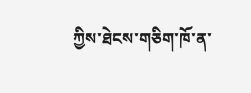ཀྱིས་ཐེངས་གཅིག་ཁོ་ན་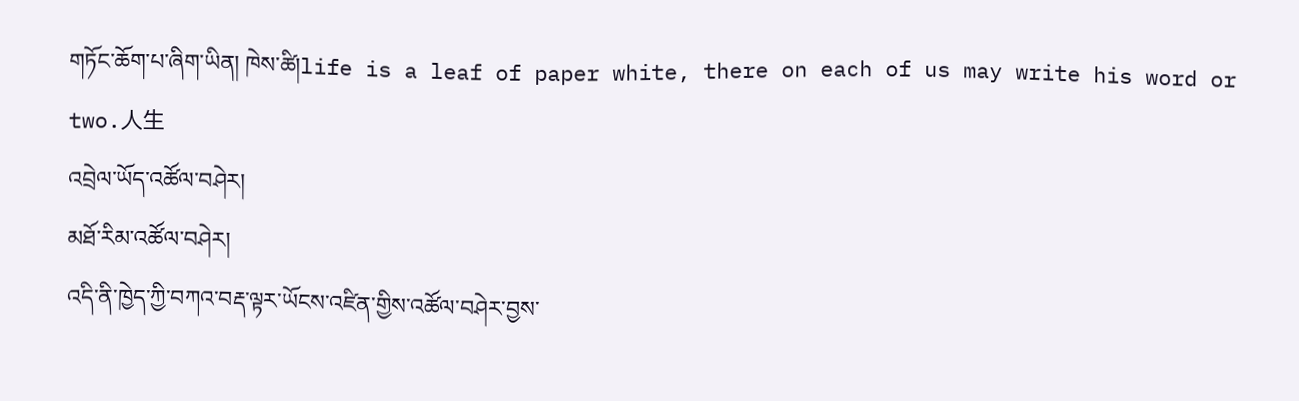གཏོང་ཆོག་པ་ཞིག་ཡིན། ཁེས་ཚི།life is a leaf of paper white, there on each of us may write his word or two.人生
འབྲེལ་ཡོད་འཚོལ་བཤེར།
མཐོ་རིམ་འཚོལ་བཤེར།
འདི་ནི་ཁྱེད་ཀྱི་བཀའ་བརྡ་ལྟར་ཡོངས་འཛིན་གྱིས་འཚོལ་བཤེར་བྱས་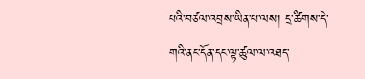པའི་བཙལ་འབྲས་ཡིན་པ་ལས། དྲ་ཚིགས་དེ་གའི་ནང་དོན་དང་ལྟ་ཚུལ་ལ་འཐད་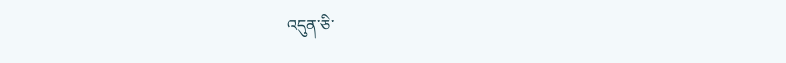འདུན་ཅི་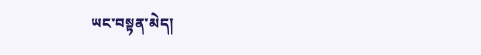ཡང་བསྟན་མེད།